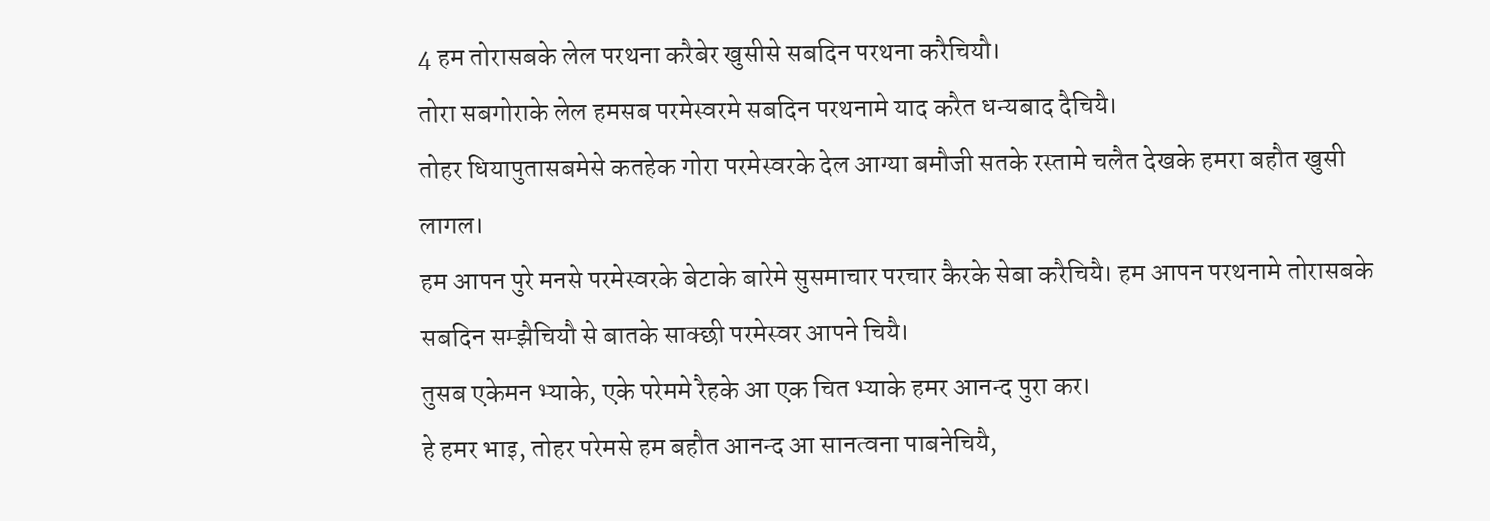4 हम तोरासबके लेल परथना करैबेर खुसीसे सबदिन परथना करैचियौ।
तोरा सबगोराके लेल हमसब परमेस्वरमे सबदिन परथनामे याद करैत धन्यबाद दैचियै।
तोहर धियापुतासबमेसे कतहेक गोरा परमेस्वरके देल आग्या बमौजी सतके रस्तामे चलैत देखके हमरा बहौत खुसी लागल।
हम आपन पुरे मनसे परमेस्वरके बेटाके बारेमे सुसमाचार परचार कैरके सेबा करैचियै। हम आपन परथनामे तोरासबके सबदिन सम्झैचियौ से बातके साक्छी परमेस्वर आपने चियै।
तुसब एकेमन भ्याके, एके परेममे रैहके आ एक चित भ्याके हमर आनन्द पुरा कर।
हे हमर भाइ, तोहर परेमसे हम बहौत आनन्द आ सानत्वना पाबनेचियै,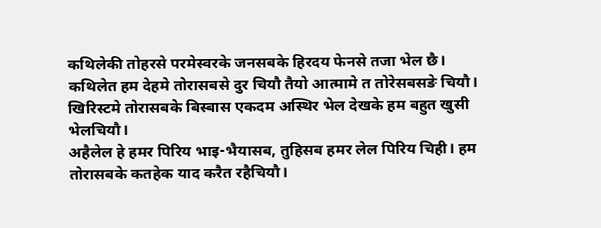कथिलेकी तोहरसे परमेस्वरके जनसबके हिरदय फेनसे तजा भेल छै।
कथिलेत हम देहमे तोरासबसे दुर चियौ तैयो आत्मामे त तोरेसबसङे चियौ। खिरिस्टमे तोरासबके बिस्बास एकदम अस्थिर भेल देखके हम बहुत खुसी भेलचियौ।
अहैलेल हे हमर पिरिय भाइ-भैयासब, तुहिसब हमर लेल पिरिय चिही। हम तोरासबके कतहेक याद करैत रहैचियौ।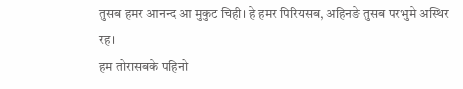तुसब हमर आनन्द आ मुकुट चिही। हे हमर पिरियसब, अहिनङे तुसब परभुमे अस्थिर रह।
हम तोरासबके पहिनो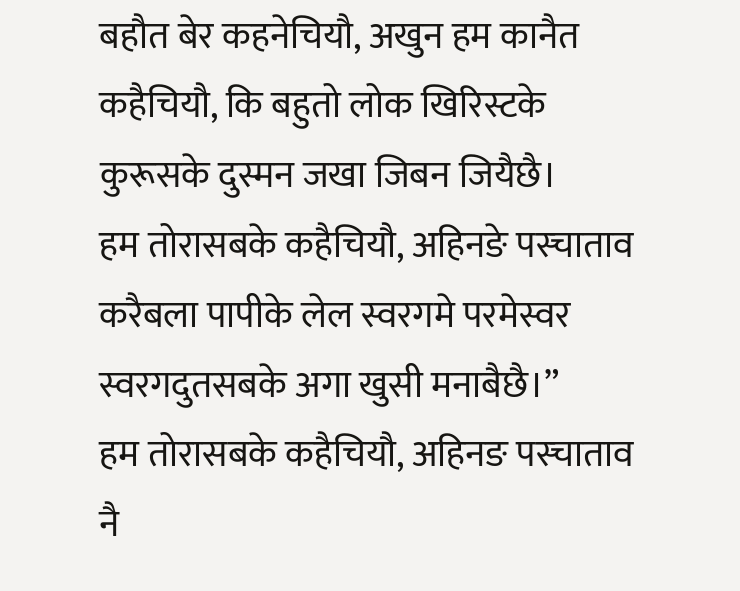बहौत बेर कहनेचियौ, अखुन हम कानैत कहैचियौ, कि बहुतो लोक खिरिस्टके कुरूसके दुस्मन जखा जिबन जियैछै।
हम तोरासबके कहैचियौ, अहिनङे पस्चाताव करैबला पापीके लेल स्वरगमे परमेस्वर स्वरगदुतसबके अगा खुसी मनाबैछै।”
हम तोरासबके कहैचियौ, अहिनङ पस्चाताव नै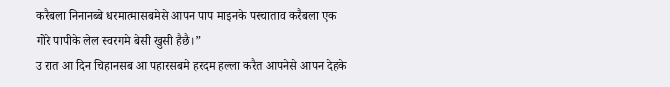करैबला निनानब्बे धरमात्मासबमेसे आपन पाप माइनके पस्चाताव करैबला एक गोरे पापीके लेल स्वरगमे बेसी खुसी हैछै।”
उ रात आ दिन चिहानसब आ पहारसबमे हरदम हल्ला करैत आपनेसे आपन देहके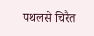पथलसे चिरैत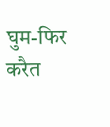घुम-फिर करैत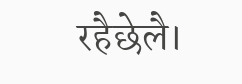रहैछेलै।